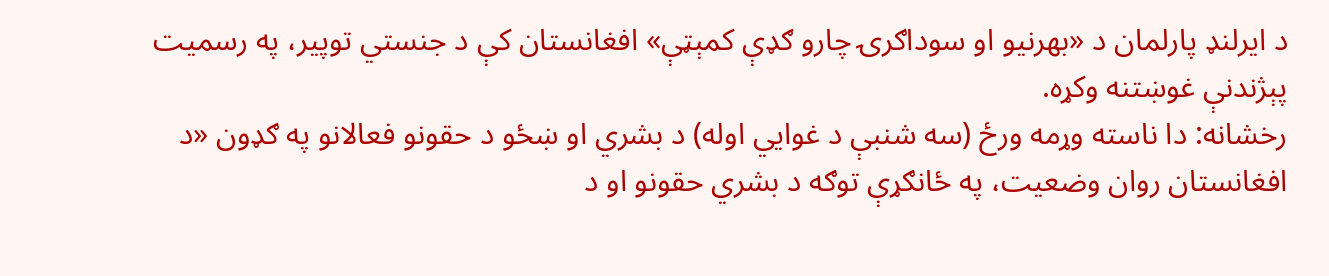د ایرلنډ پارلمان د «بهرنیو او سوداګرۍ چارو ګډې کمېټې» افغانستان کې د جنستي توپیر، په رسمیت پېژندنې غوښتنه وکړه.
رخشانه: دا ناسته وړمه ورځ (سه شنبې د غوايي اوله) د بشري او ښځو د حقونو فعالانو په ګډون «د افغانستان روان وضعیت، په ځانګړې توګه د بشري حقونو او د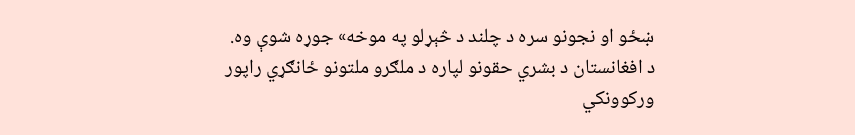ښځو او نجونو سره د چلند د څېړلو په موخه» جوړه شوې وه.
د افغانستان د بشري حقونو لپاره د ملګرو ملتونو ځانګړي راپور ورکوونکي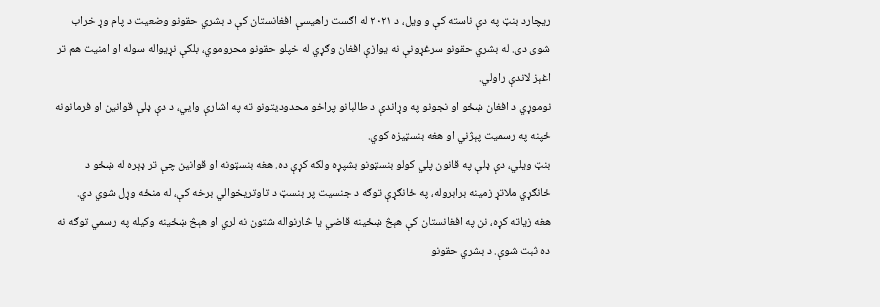ریچارد بنټ په دې ناسته کې و ویل، د ۲۰۲۱ له اګست راهیسې افغانستان کې د بشري حقونو وضعیت د پام وړ خراب شوی دی. له بشري حقونو سرغړونې نه یوازې افغان وګړي له خپلو حقونو محروموي، بلکې نړیواله سوله او امنیت هم تر اغېز لاندې راولي.
نوموړي د افغان ښځو او نجونو په وړاندې د طالبانو پراخو محدودیتونو ته په اشارې وايي، د دې ډلې قوانین او فرمانونه ځپنه په رسمیت پېژني او هغه بنسټیزه کوي.
بنټ ویلي، دې ډلې په قانون پلي کولو بنسټونو بشپړه ولکه کړې ده. هغه بنسټونه او قوانین چې تر ډېره له ښځو د ځانګړي ملاتړ زمینه برابروله، په ځانګړې توګه د جنسیت پر بنسټ د تاوتریخوالي برخه کې، له منځه وړل شوي دي.
هغه زیاته کړه، نن په افغانستان کې هېڅ ښځینه قاضي یا څارنواله شتون نه لري او هېڅ ښځینه وکیله په رسمي توګه نه ده ثبت شوې. د بشري حقونو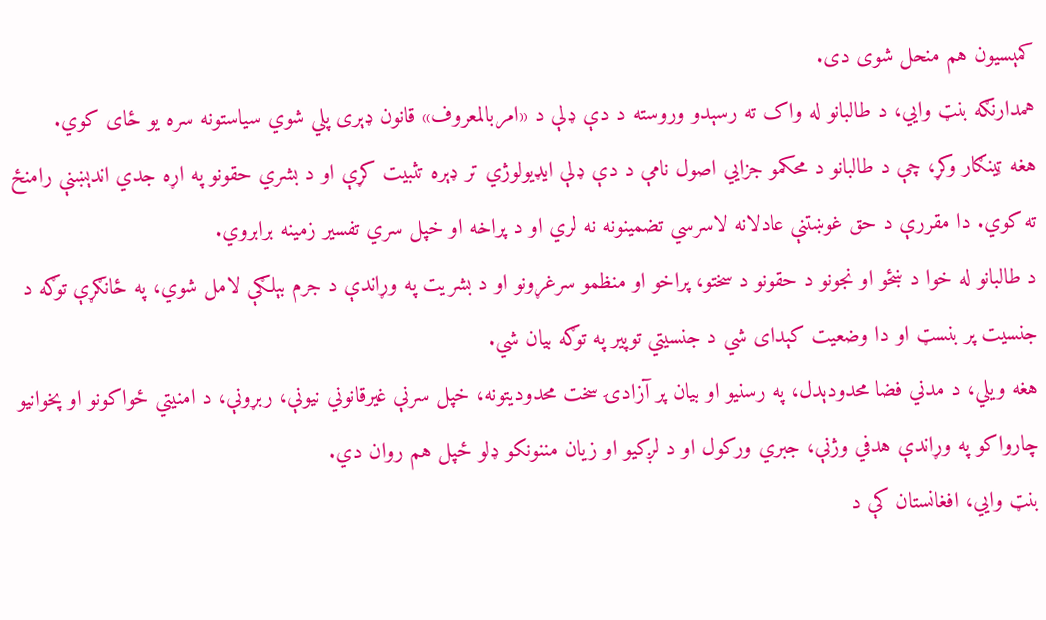کمېسیون هم منحل شوی دی.
همدارنګه بنټ وايي، د طالبانو له واک ته رسېدو وروسته د دې ډلې د «امربالمعروف» قانون ډېری پلي شوي سیاستونه سره یو ځای کوي.
هغه ټینګار وکړ، چې د طالبانو د محکمو جزايي اصول نامې د دې ډلې ایډیولوژي تر ډېره تثبیت کړې او د بشري حقونو په اړه جدي اندېښنې رامنځ ته کوي. دا مقررې د حق غوښتنې عادلانه لاسرسي تضمینونه نه لري او د پراخه او خپل سري تفسیر زمینه برابروي.
د طالبانو له خوا د ښځو او نجونو د حقونو د سختو، پراخو او منظمو سرغړونو او د بشریت په وړاندې د جرم بېلګې لامل شوي، په ځانګړې توګه د جنسیت پر بنسټ او دا وضعیت کېدای شي د جنسیتي توپیر په توګه بیان شي.
هغه ویلي، د مدني فضا محدودېدل، په رسنیو او بیان پر آزادۍ سخت محدودیتونه، خپل سرنې غیرقانوني نیونې، ربړونې، د امنیتي ځواکونو او پخوانیو چارواکو په وړاندې هدفي وژنې، جبري ورکول او د لږکیو او زیان مننونکو ډلو ځپل هم روان دي.
بنټ وايي، افغانستان کې د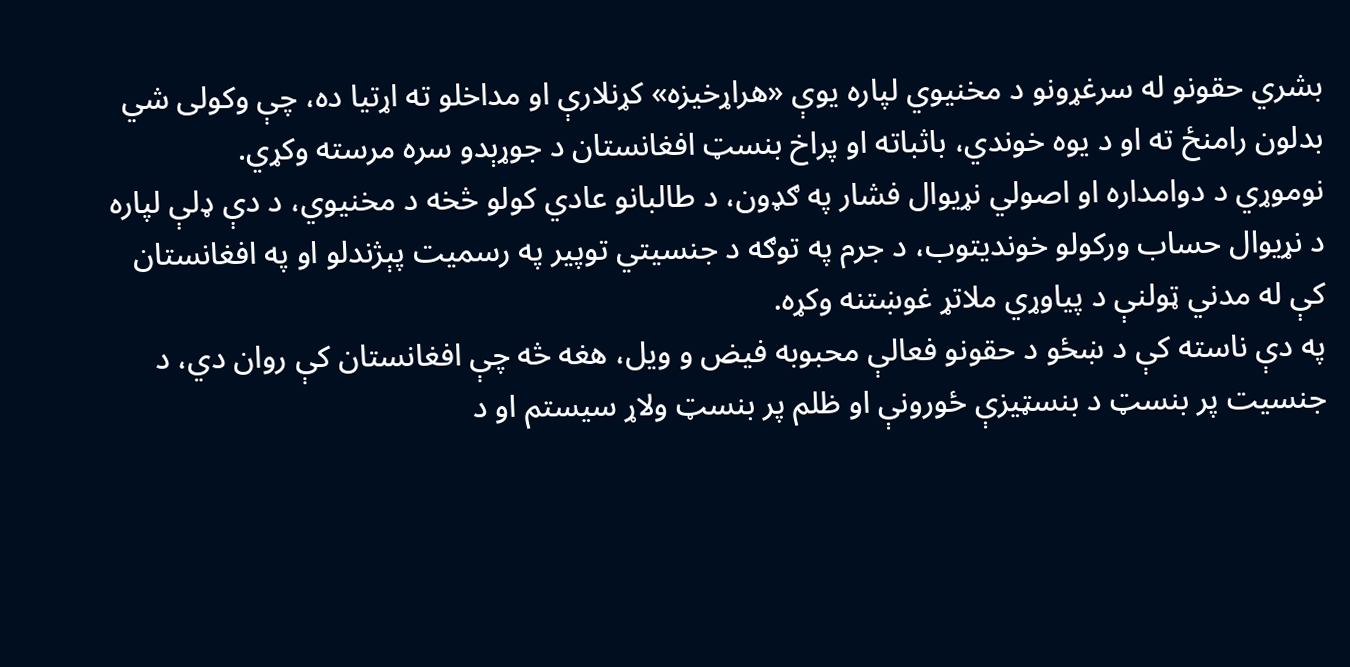بشري حقونو له سرغړونو د مخنیوي لپاره یوې «هراړخیزه» کړنلارې او مداخلو ته اړتیا ده، چې وکولی شي بدلون رامنځ ته او د یوه خوندي، باثباته او پراخ بنسټ افغانستان د جوړېدو سره مرسته وکړي.
نوموړي د دوامداره او اصولي نړیوال فشار په ګډون، د طالبانو عادي کولو څخه د مخنیوي، د دې ډلې لپاره د نړیوال حساب ورکولو خوندیتوب، د جرم په توګه د جنسیتي توپیر په رسمیت پېژندلو او په افغانستان کې له مدني ټولنې د پیاوړي ملاتړ غوښتنه وکړه.
په دې ناسته کې د ښځو د حقونو فعالې محبوبه فیض و ویل، هغه څه چې افغانستان کې روان دي، د جنسیت پر بنسټ د بنسټیزې ځورونې او ظلم پر بنسټ ولاړ سیستم او د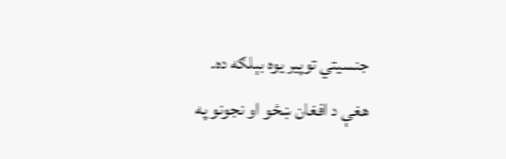جنسیتي توپیر یوه بېلګه ده.
هغې د افغان ښځو او نجونو په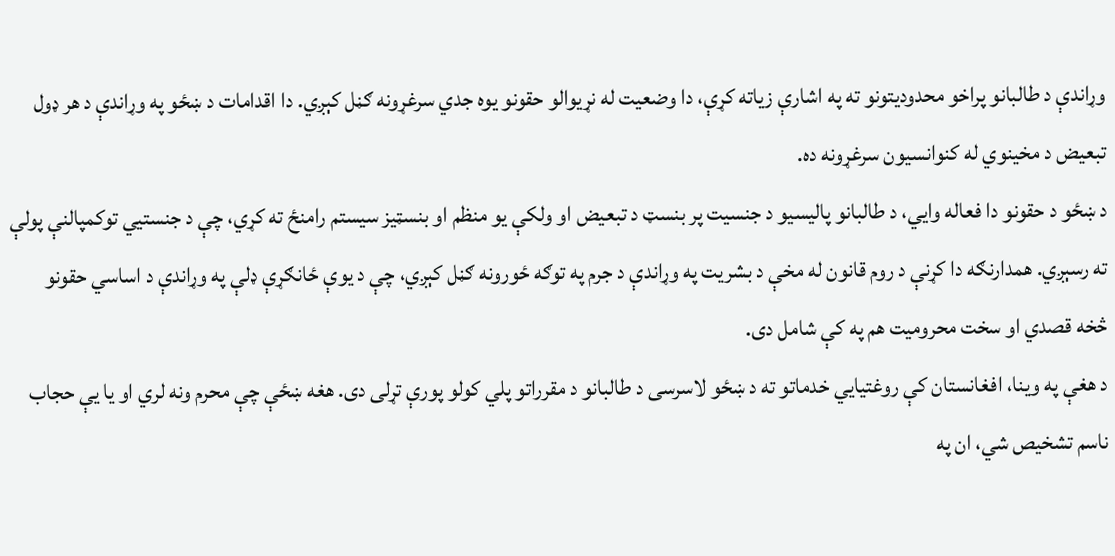وړاندې د طالبانو پراخو محدودیتونو ته په اشارې زیاته کړې، دا وضعیت له نړیوالو حقونو یوه جدي سرغړونه ګڼل کېږي. دا اقدامات د ښځو په وړاندې د هر ډول تبعیض د مخینوي له کنوانسیون سرغړونه ده.
د ښځو د حقونو دا فعاله وايي، د طالبانو پالیسیو د جنسیت پر بنسټ د تبعیض او ولکې یو منظم او بنسټیز سیستم رامنځ ته کړي، چې د جنستیي توکمپالنې پولې ته رسېږي. همدارنګه دا کړنې د روم قانون له مخې د بشریت په وړاندې د جرم په توګه ځورونه ګڼل کېږي، چې د یوې ځانګړې ډلې په وړاندې د اساسي حقونو څخه قصدي او سخت محرومیت هم په کې شامل دی.
د هغې په وینا، افغانستان کې روغتیايي خدماتو ته د ښځو لاسرسی د طالبانو د مقرراتو پلي کولو پورې تړلی دی. هغه ښځې چې محرم ونه لري او یا یې حجاب ناسم تشخیص شي، ان په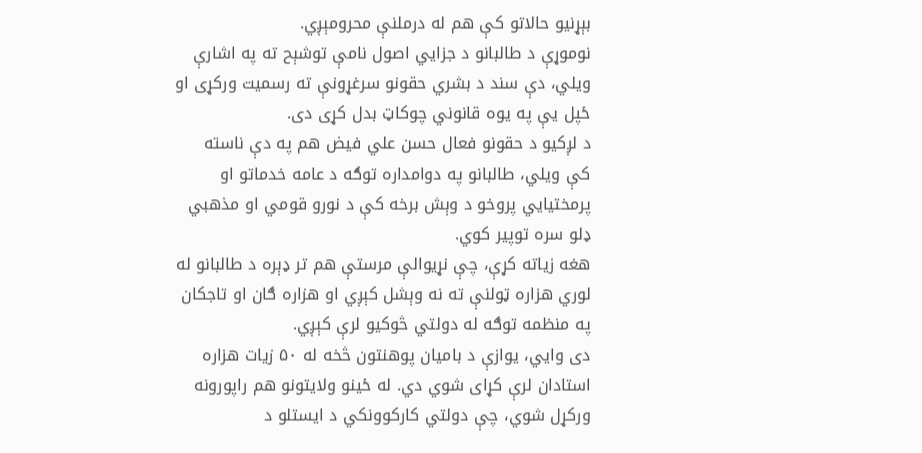بېړنیو حالاتو کې هم له درملنې محرومېږي.
نوموړې د طالبانو د جزايي اصول نامې توشېح ته په اشارې ویلي، دې سند د بشري حقونو سرغړونې ته رسمیت ورکړی او ځپل یې په یوه قانوني چوکاټ بدل کړی دی.
د لږکیو د حقونو فعال حسن علي فیض هم په دې ناسته کې ویلي، طالبانو په دوامداره توګه د عامه خدماتو او پرمختیايي پروخو د وېش برخه کې د نورو قومي او مذهبي ډلو سره توپیر کوي.
هغه زیاته کړې، چې نړیوالې مرستې هم تر ډېره د طالبانو له لوري هزاره ټولنې ته نه وېشل کېږي او هزاره ګان او تاجکان په منظمه توګه له دولتي څوکیو لرې کېږي.
دی وايي، یوازې د بامیان پوهنتون څخه له ۵۰ زیات هزاره استادان لرې کړای شوي دي. له ځینو ولایتونو هم راپورونه ورکړل شوي، چې دولتي کارکوونکي د ایستلو د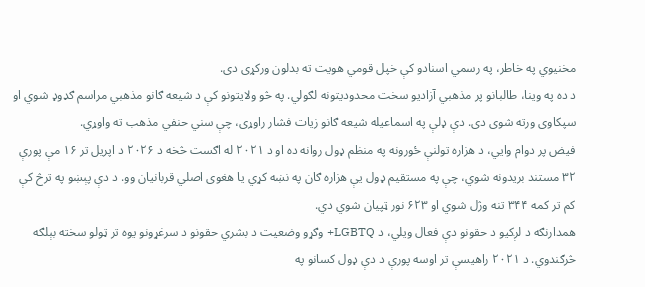مخنیوي په خاطر، په رسمي اسنادو کې خپل قومي هویت ته بدلون ورکړی دی.
د ده په وینا، طالبانو پر مذهبي آزادیو سخت محدودیتونه لګولي. په څو ولایتونو کې د شیعه ګانو مذهبي مراسم ګډوډ شوي او سپکاوی ورته شوی دی. دې ډلې په اسماعیله شیعه ګانو زیات فشار راوړی، چې سني حنفي مذهب ته واوړي.
فیض پر دوام وايي، د هزاره تولنې ځورونه په منظم ډول روانه ده او د ۲۰۲۱ له اګست څخه د ۲۰۲۶ د اپریل تر ۱۶ مې پورې ۳۲ مستند بریدونه شوي، چې په مستقیم ډول یې هزاره ګان په نښه کړي یا هغوی اصلي قربانیان وو. د دې پېښو په ترڅ کې کم تر کمه ۳۴۴ تنه وژل شوي او ۶۲۳ نور ټپیان شوي دي.
همدارنګه د لږکیو د حقونو دې فعال ویلي، د LGBTQ+ وګړو وضعیت د بشري حقونو د سرغړونو یوه تر ټولو سخته بېلګه څرګندوي. د ۲۰۲۱ راهیسې تر اوسه پورې د دې ډول کسانو په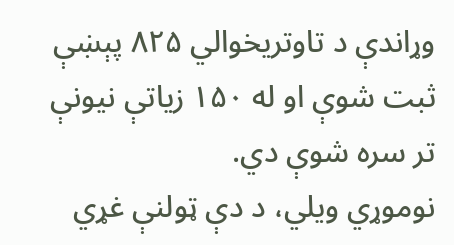وړاندې د تاوتریخوالي ۸۲۵ پېښې ثبت شوې او له ۱۵۰ زیاتې نیونې تر سره شوې دي.
نوموړي ویلي، د دې ټولنې غړي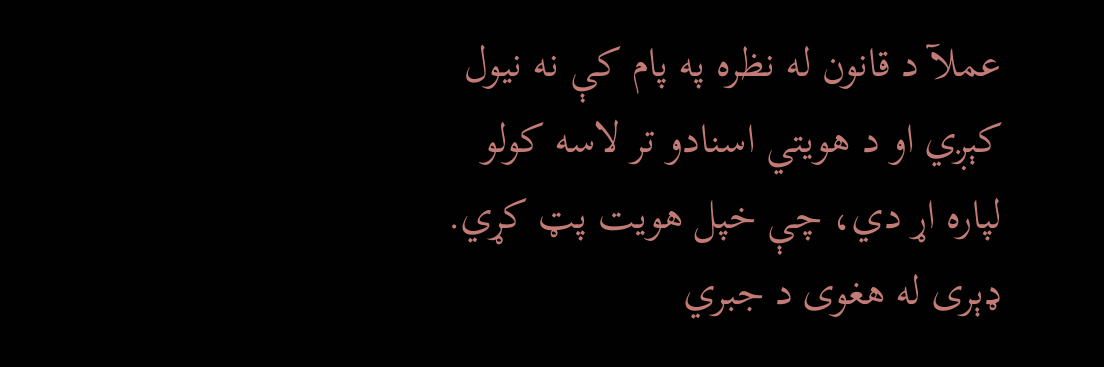عملآ د قانون له نظره په پام کې نه نیول کېږي او د هویتي اسنادو تر لاسه کولو لپاره اړ دي، چې خپل هویت پټ کړي. ډېری له هغوی د جبري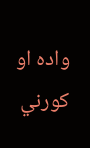واده او کورني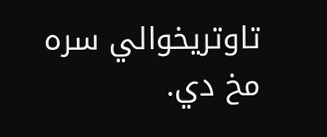تاوتریخوالي سره مخ دي.